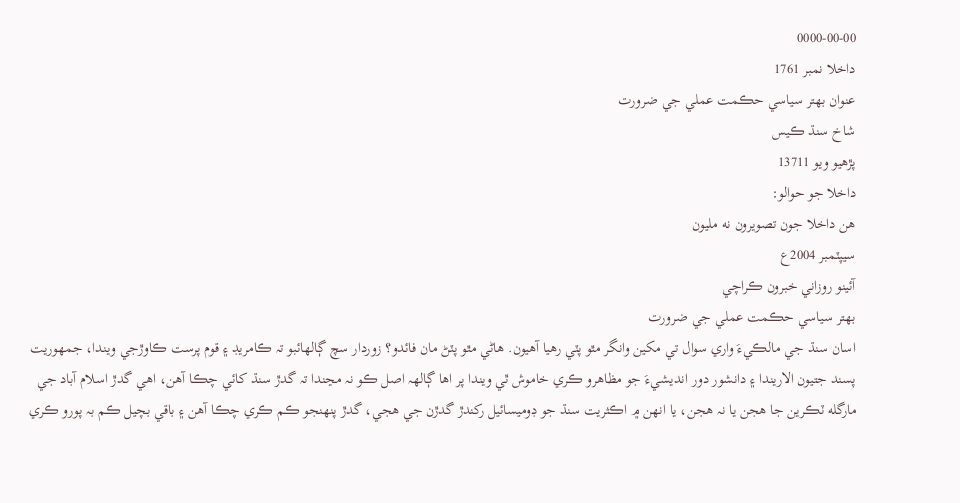0000-00-00
داخلا نمبر 1761
عنوان بھتر سياسي حڪمت عملي جي ضرورت
شاخ سنڌ ڪيس
پڙهيو ويو 13711
داخلا جو حوالو:
هن داخلا جون تصويرون نه مليون
سيپٽمبر 2004ع
آئينو روزاني خبرون ڪراچي
بھتر سياسي حڪمت عملي جي ضرورت
اسان سنڌ جي مالڪيءَ واري سوال تي مکين وانگر مٿو پٽي رهيا آهيون. هاڻي مٿو پٽڻ مان فائدو؟ زوردار سچ ڳالهائبو تہ ڪامريڊ ۽ قوم پرست ڪاوڙجي ويندا، جمهوريت پسند جتيون الاريندا ۽ دانشور دور انديشيءَ جو مظاهرو ڪري خاموش ٿي ويندا پر اها ڳالھہ اصل ڪو نہ مڃندا تہ گدڙ سنڌ کائي چڪا آهن، اهي گدڙ اسلام آباد جي مارگله ٽڪرين جا هجن يا نہ هجن، يا انھن ۾ اڪثريت سنڌ جو ڊوميسائيل رکندڙ گدڙن جي هجي، گدڙ پنھنجو ڪم ڪري چڪا آهن ۽ باقي بچيل ڪم بہ پورو ڪري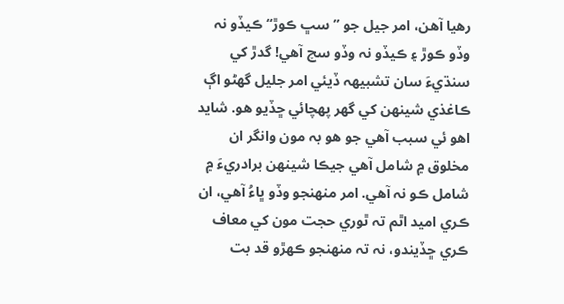رهيا آهن، امر جيل جو ”سڀ ڪوڙ“ ڪيڏو نہ وڏو ڪوڙ ۽ ڪيڏو نہ وڏو سچ آهي! گدڙ کي سنڌيءَ سان تشبيھہ ڏيئي امر جليل گهڻو اڳ ڪاغذي شينھن کي گهر پھچائي ڇڏيو هو. شايد اهو ئي سبب آهي جو هو بہ مون وانگر ان مخلوق ۾ شامل آهي جيڪا شينھن برادريءَ ۾ شامل ڪو نہ آهي. امر منھنجو وڏو ڀاءُ آهي، ان ڪري اميد اٿم تہ ٿوري حجت مون کي معاف ڪري ڇڏيندو، نہ تہ منھنجو ڪھڙو قد بت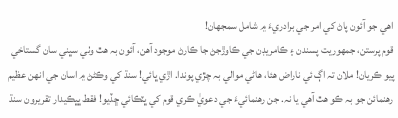اهي جو آئون پاڻ کي امر جي برادريءَ ۾ شامل سمجهان!
قوم پرستن، جمهوريت پسندن ۽ ڪامريڊن جي ڪاوڙجڻ جا ڪارڻ موجود آهن، آئون بہ هٿ وٺي سڀني سان گستاخي پيو ڪريان! ملان تہ اڳ ئي ناراض هئا، هاڻي موالي بہ چڙي پوندا. اڙي ڀائي! سنڌ کي وڪڻڻ ۾ اسان جي انھن عظيم رهنمائن جو بہ ڪو هٿ آهي يا نہ. جن رهنمائيءَ جي دعويٰ ڪري قوم کي ڀٽڪائي ڇڏيو! فقط ڀڀڪيدار تقريرون سنڌ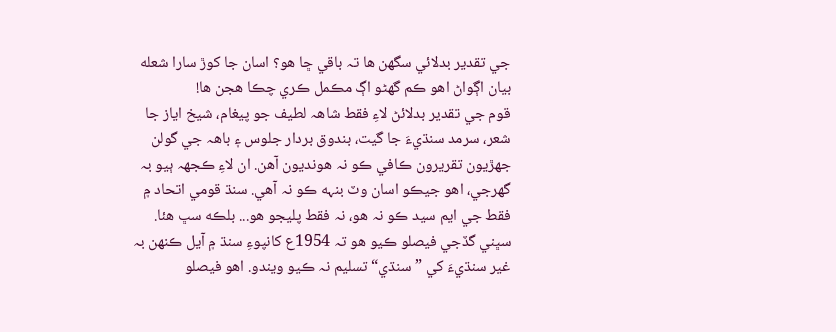جي تقدير بدلائي سگهن ها تہ باقي ڇا هو؟ اسان جا کوڙ سارا شعله بيان اڳواڻ اهو ڪم گهڻو اڳ مڪمل ڪري چڪا هجن ها!
قوم جي تقدير بدلائڻ لاءِ فقط شاھہ لطيف جو پيغام، شيخ اياز جا شعر، سرمد سنڌيءَ جا گيت، بندوق بردار جلوس ۽ باھہ جي گولن جھڙيون تقريرون ڪافي ڪو نہ هونديون آهن. ان لاءِ ڪجھہ ٻيو بہ گهرجي، اهو جيڪو اسان وٽ بنہه ڪو نہ آهي. سنڌ قومي اتحاد ۾ فقط جي ايم سيد ڪو نہ هو، نہ فقط پليجو هو... بلڪه سڀ هئا. سڀني گڏجي فيصلو ڪيو هو تہ 1954ع کانپوءِ سنڌ ۾ آيل ڪنھن بہ غير سنڌيءَ کي ”سنڌي“ تسليم نہ ڪيو ويندو. اهو فيصلو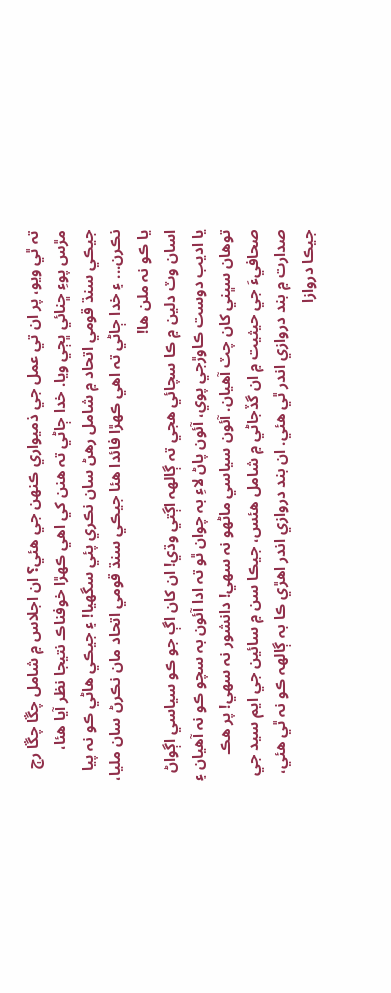تہ ٿي ويو، پر ان تي عمل جي ذميواري ڪنھن جي هئي؟ ان اجلاس ۾ شامل چڱا چڱا رڄ مڙس پوءِ ڇنائي ڀڄي ويا. خدا ڄاڻي تہ هنن کي اهي ڪھڙا خوفناڪ نتيجا نظر آيا هئا، جيڪي سنڌ قومي اتحاد ۾ شامل رهڻ سان نڪري پئي سگهيا! ۽ جيڪي هاڻي ڪو نہ پيا نڪرن... ۽ خدا ڄاڻي تہ اهي ڪھڙا فائدا هئا جيڪي سنڌ قومي اتحاد مان نڪرڻ سان مليا، يا ڪو نہ ملن ها!
اسان وٽ دلين ۾ ڪا سچائي هجي تہ ڳالھہ اڳتي وڌي! ان کان اڳ جو ڪو سياسي اڳواڻ يا اديب دوست ڪاوڙجي پوي، آئون پاڻ لاءِ بہ چوان ٿو تہ ادا آئون بہ سچو ڪو نہ آهيان ۽ توهان سڀني کان چٽ آهيان. آئون سياسي ماڻهو نہ سهي! دانشور نہ سهي! پر هڪ صحافيءَ جي حيثيت ۾ ان گڏجاڻي ۾ شامل هئس، جيڪا سن ۾ سائين جي ايم سيد جي صدارت ۾ بند دروازي اندر ٿي هئي. ان بند دروازي اندر اهڙي ڪا بہ ڳالھہ ڪو نہ ٿي هئي، جيڪا دروازا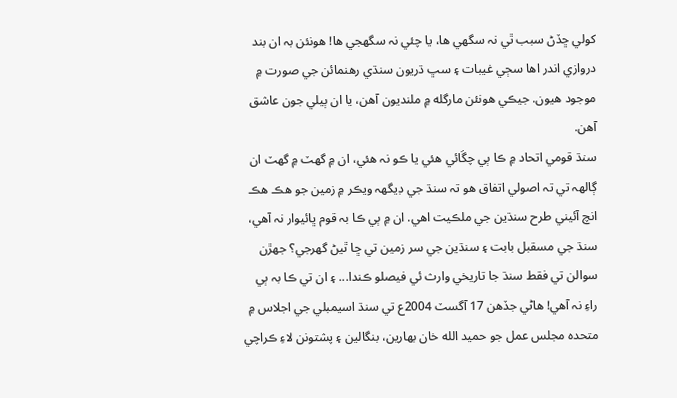کولي ڇڏڻ سبب ٿي نہ سگهي ها، يا چئي نہ سگهجي ها! هونئن بہ ان بند دروازي اندر اها سڄي غيبات ۽ سڀ ڌريون سنڌي رهنمائن جي صورت ۾ موجود هيون. جيڪي هونئن مارگله ۾ ملنديون آهن، يا ان ٻيلي جون عاشق آهن.
سنڌ قومي اتحاد ۾ ڪا ٻي چڱائي هئي يا ڪو نہ هئي، ان ۾ گهٽ ۾ گهٽ ان ڳالھہ تي تہ اصولي اتفاق هو تہ سنڌ جي ڊيگھہ ويڪر ۾ زمين جو هڪ هڪ انچ آئيني طرح سنڌين جي ملڪيت اهي. ان ۾ ٻي ڪا بہ قوم ڀائيوار نہ آهي، سنڌ جي مسقبل بابت ۽ سنڌين جي سر زمين تي ڇا ٿيڻ گهرجي؟ جهڙن سوالن تي فقط سنڌ جا تاريخي وارث ئي فيصلو ڪندا... ۽ ان تي ڪا بہ ٻي راءِ نہ آهي! هاڻي جڏهن 17 آگسٽ 2004ع تي سنڌ اسيمبلي جي اجلاس ۾ متحده مجلس عمل جو حميد الله خان بھارين، بنگالين ۽ پشتونن لاءِ ڪراچي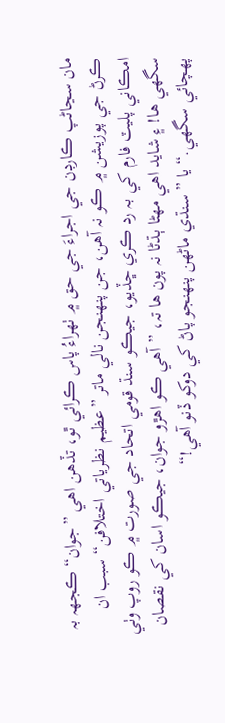مان سڃاڻپ ڪارڊن جي اجراءَ جي حق ۾ ٺھراءُ پاس ڪرائي ٿو، تڏهن اهي ”جوان“ ڪجھہ بہ ڪرڻ جي پوزيشن ۾ ڪو نہ آهن، جن پنھنجن نالي ماتر ”عظيم نظرياتي اختلافن“ سبب ان امڪاني پليٽ فارم کي بہ رد ڪري ڇڏيو، جيڪو سنڌ قومي اتحاد جي صورت ۾ ڪو روپ وٺي سگهي ها! ۽ شايد اهي مهڻا ٻڌڻا نہ پون ها تہ، ”آهي ڪو اهڙو جوان، جيڪو اسان کي نقصان پھچائي سگهي.“ يا ” سنڌي ماڻهن پنھنجو پاڻ کي دوکو ڏنو آهي!“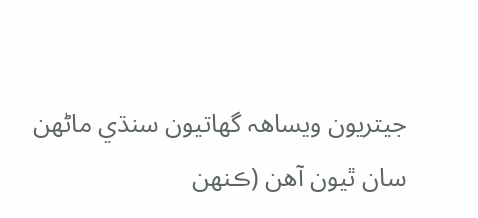جيتريون ويساھہ گهاتيون سنڌي ماڻهن سان ٿيون آهن (ڪنھن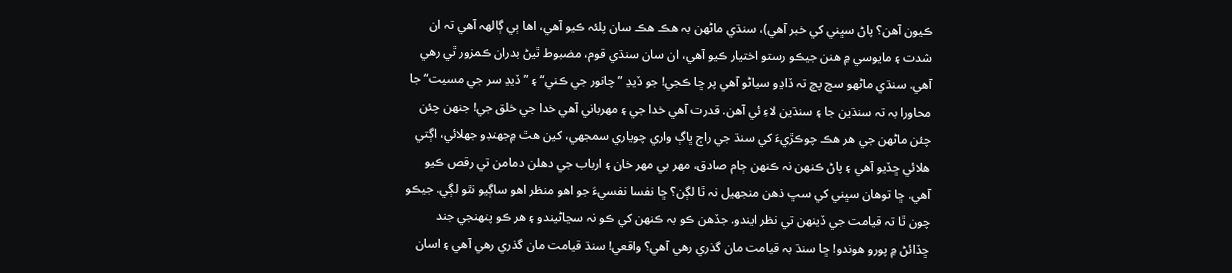ڪيون آهن؟ پاڻ سڀني کي خبر آهي)، سنڌي ماڻهن بہ هڪ هڪ سان پلئہ ڪيو آهي، اها ٻي ڳالھہ آهي تہ ان شدت ۽ مايوسي ۾ هنن جيڪو رستو اختيار ڪيو آهي، ان سان سنڌي قوم، مضبوط ٿيڻ بدران ڪمزور ٿي رهي آهي. سنڌي ماڻهو سچ پچ تہ ڏاڍو سياڻو آهي پر ڇا ڪجي! جو ڏيڍ ”چانور جي ڪني“ ۽ ”ڏيڍ سر جي مسيت“ جا محاورا بہ تہ سنڌين جا ۽ سنڌين لاءِ ئي آهن. قدرت آهي خدا جي ۽ مهرباني آهي خدا جي خلق جي! جنھن چئن چئن ماڻهن جي هر هڪ چوڪڙيءَ کي سنڌ جي راڄ ڀاڳ واري چوياري سمجهي، کين هٿ ۾جهنڊو جهلائي، اڳتي هلائي ڇڏيو آهي ۽ پاڻ ڪنھن نہ ڪنھن ڄام صادق، مهر بي مهر خان ۽ ارباب جي دهلن دمامن تي رقص ڪيو آهي. ڇا توهان سڀني کي سڀ ذهن منجهيل نہ ٿا لڳن؟ ڇا نفسا نفسيءَ جو اهو منظر اهو ساڳيو نٿو لڳي. جيڪو چون ٿا تہ قيامت جي ڏينھن تي نظر ايندو. جڏهن ڪو بہ ڪنھن کي ڪو نہ سڃاڻيندو ۽ هر ڪو پنھنجي جند ڇڏائڻ ۾ پورو هوندو! ڇا سنڌ بہ قيامت مان گذري رهي آهي؟ واقعي! سنڌ قيامت مان گذري رهي آهي ۽ اسان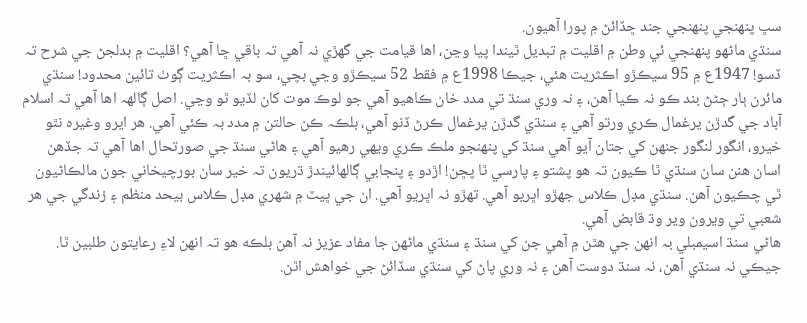سڀ پنھنجي پنھنجي جند ڇڏائڻ ۾ پورا آهيون.
سنڌي ماڻهو پنھنجي ئي وطن ۾ اقليت ۾ تبديل ٿيندا پيا وڃن، اها قيامت جي گهڙي نہ آهي تہ باقي ڇا آهي؟ اقليت ۾ بدلجڻ جي شرح تہ ڏسو! 1947ع ۾ 95 سيڪڙو اڪثريت هئي، جيڪا 1998ع ۾ فقط 52 سيڪڙو وڃي بچي، سو بہ اڪثريت ڳوٺ تائين محدود! سنڌي مائرن ٻار ڄڻڻ بند ڪو نہ ڪيا آهن، ۽ نہ وري سنڌ تي مدد خان ڪاهيو آهي جو لوڪ موت کان لڏيو ٿو وڃي. اصل ڳالھہ اها آهي تہ اسلام آباد جي گدڙن يرغمال ڪري ورتو آهي ۽ سنڌي گدڙن يرغمال ڪرڻ ڏنو آهي، بلڪہ ڪن حالتن ۾ مدد بہ ڪئي آهي. هر ايرو وغيره نٿو خيرو، انگور لنگور جنھن کي جتان آيو آهي سنڌ کي پنھنجو ملڪ ڪري ويھي رهيو آهي ۽ هاڻي سنڌ جي صورتحال اها آهي تہ جڏهن اسان هنن سان سنڌي ٿا ڪيون تہ هو پشتو ۽ پارسي ٿا پڇن! اڙدو ۽ پنجابي ڳالهائيندڙ ڌريون تہ خير سان بورچيخاني جون مالڪاڻيون ٿي چڪيون آهن. سنڌي مڊل ڪلاس جھڙو اڀريو آهي. تھڙو نہ اڀريو آهي. ان جي ڀيٽ ۾ شهري مڊل ڪلاس بيحد منظم ۽ زندگي جي هر شعبي تي ويرون وير وڌ قابض آهي.
هاڻي سنڌ اسيمبلي بہ انھن جي هٿن ۾ آهي جن کي سنڌ ۽ سنڌي ماڻهن جا مفاد عزيز نہ آهن بلڪه هو تہ انھن لاءِ رعايتون طلبين ٿا. جيڪي نہ سنڌي آهن، نہ سنڌ دوست آهن ۽ نہ وري پاڻ کي سنڌي سڏائڻ جي خواهش اٿن.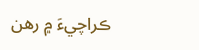ڪراچيءَ ۾ رهن